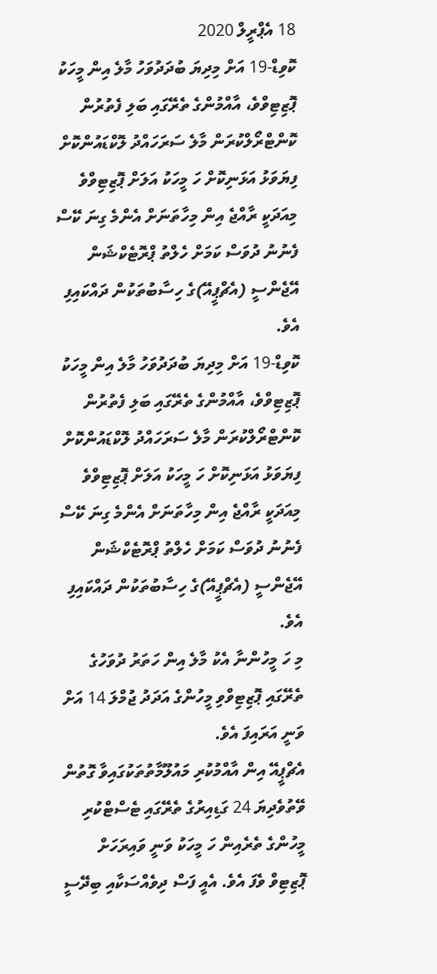18 އެޕްރީލް 2020
ކޮވިޑް-19 އަށް މިދިޔަ ބުދަދުވަހު މާލެ އިން މީހަކު ޕޮޒިޓިވްވެ، އާއްމުންގެ ތެރޭގައި ބަލި ފެތުރުން ކޮންޓްރޯލްކުރަން މާލެ ސަރަހައްދު ލޮކްޑައުންކޮށް ފިޔަވަޅު އަޅަނިކޮށް ހަ މީހަކު އަލަށް ޕޮޒިޓިވްވެ މިއަދަކީ ރާއްޖެ އިން މިހާތަނަށް އެންމެ ގިނަ ކޭސް ފެނުނު ދުވަސް ކަމަށް ހެލްތު ޕްރޮޓެކްޝަން އޭޖެންސީ (އެޗްޕީއޭ)ގެ ހިސާބުތަކުން ދައްކައިފި އެވެ.
ކޮވިޑް-19 އަށް މިދިޔަ ބުދަދުވަހު މާލެ އިން މީހަކު ޕޮޒިޓިވްވެ، އާއްމުންގެ ތެރޭގައި ބަލި ފެތުރުން ކޮންޓްރޯލްކުރަން މާލެ ސަރަހައްދު ލޮކްޑައުންކޮށް ފިޔަވަޅު އަޅަނިކޮށް ހަ މީހަކު އަލަށް ޕޮޒިޓިވްވެ މިއަދަކީ ރާއްޖެ އިން މިހާތަނަށް އެންމެ ގިނަ ކޭސް ފެނުނު ދުވަސް ކަމަށް ހެލްތު ޕްރޮޓެކްޝަން އޭޖެންސީ (އެޗްޕީއޭ)ގެ ހިސާބުތަކުން ދައްކައިފި އެވެ.
މި ހަ މީހުންނާ އެކު މާލެ އިން ހަތަރު ދުވަހުގެ ތެރޭގައި ޕޮޒިޓިވްވި މީހުންގެ އަދަދު ޖުމްލަ 14 އަށް ވަނީ އަރައިފަ އެވެ.
އެޗްޕީއޭ އިން އާއްމުކުރި މައުލޫމާތުތަކުގައިވާ ގޮތުން ވޭތުވެދިޔަ 24 ގަޑިއިރުގެ ތެރޭގައި ޓެސްޓްކުރި މީހުންގެ ތެރެއިން ހަ މީހަކު ވަނީ ވައިރަހަށް ޕޮޒިޓިވް ވެފަ އެވެ. އެއީ ފަސް ދިވެއްސަކާއި ބިދޭސީ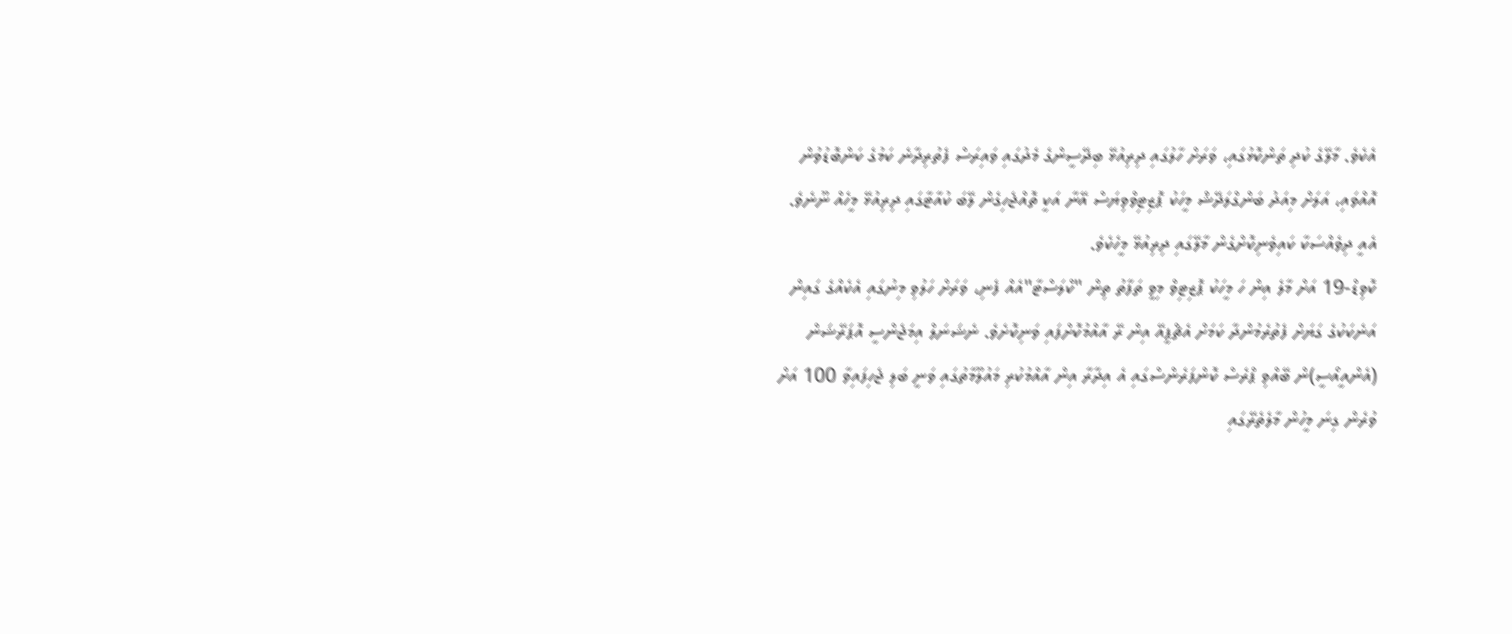އެކެވެ. މާލޭގެ ކުދި ތަންކޮޅުގައި، ވަރަށް ހާލުގައި ދިރިއުޅޭ ބިދޭސީންގެ މެދުގައި ވައިރަސް ފެތުރިދާނެ ކަމުގެ ކަންބޮޑުވުން އޮއްވައި، އަލަށް މިއަދު ބަންގްލަދޭޝް މީހަކު ޕޮޒިޓިވްވިޔަސް އޭނާ އަކީ ތޮއްޖެހިގެން ލޭބަ ކުއާޓާގައި ދިރިއުޅޭ މީހެއް ނޫނެވެ.
އެއީ ދިވެއްސަކާ ކައިވެނިކޮށްގެން މާލޭގައި ދިރިއުޅޭ މީހެކެވެ.
ކޮވިޑް-19 އަށް މާލެ އިން ހަ މީހަކު ޕޮޒިޓިވް މިވީ ތަފާތު ތިން "ކްލަސްޓާ"އެއް ފެނި، ވަރަށް ހަލުވި މިނުގައި އެކެއްގެ ގައިން އަނެކަކުގެ ގަޔަށް ފެތުރެމުންދާ ކަމަށް އެޗްޕީއޭ އިން ރޭ އާއްމުކޮށްފައި ވަނިކޮށެވެ. ނެޝަނަލް އިމަޖެންސީ އޮޕަރޭޝަން (އެންއީއޯސީ)ން ބޭއްވި ޕްރެސް ކޮންފަރެންސްގައި އެ އިދާރާ އިން އާއްމުކުރި މައުލޫމާތުގައި ވަނީ ބަލި ޖެހިފައިވާ 100 އަށް ވުރެން ގިނަ މީހުން މާލެތެރޭގައި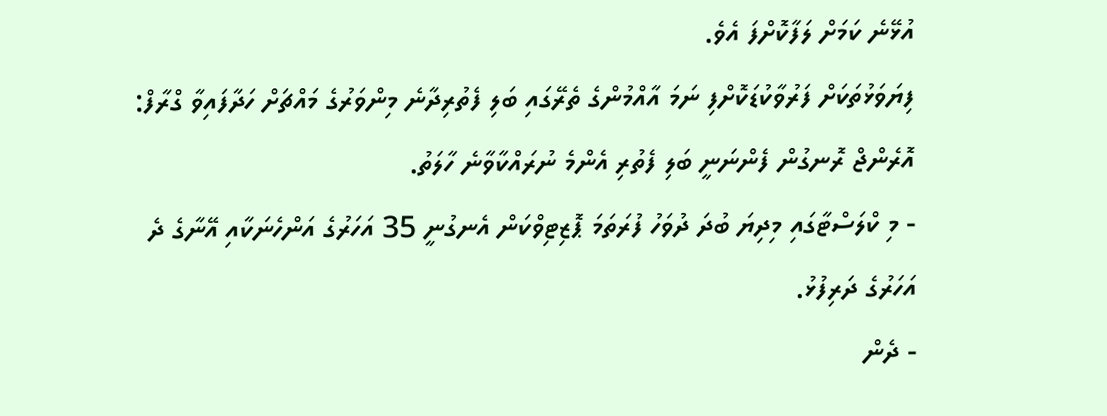އުޅޭނެ ކަމަށް ލަފާކޮށްފަ އެވެ.
ފިޔަވަޅުތަކަށް ފަރުވާކުޑަކޮށްފި ނަމަ އާއްމުންގެ ތެރޭގައި ބަލި ފެތުރިދާނެ މިންވަރުގެ މައްޗަށް ހަދާފައިވާ ގްރާފް: އޮރެންޖް ރޮނގުން ފެންނަނީ ބަލި ފެތުރި އެންމެ ނުރައްކާވާނެ ހާލަތު.
- މި ކްލަސްޓާގައި މިދިޔަ ބުދަ ދުވަހު ފުރަތަމަ ޕޮޒިޓިވްކަން އެނގުނީ 35 އަހަރުގެ އަންހެނަކާއި އޭނާގެ ދެ އަހަރުގެ ދަރިފުޅު.
- ދެން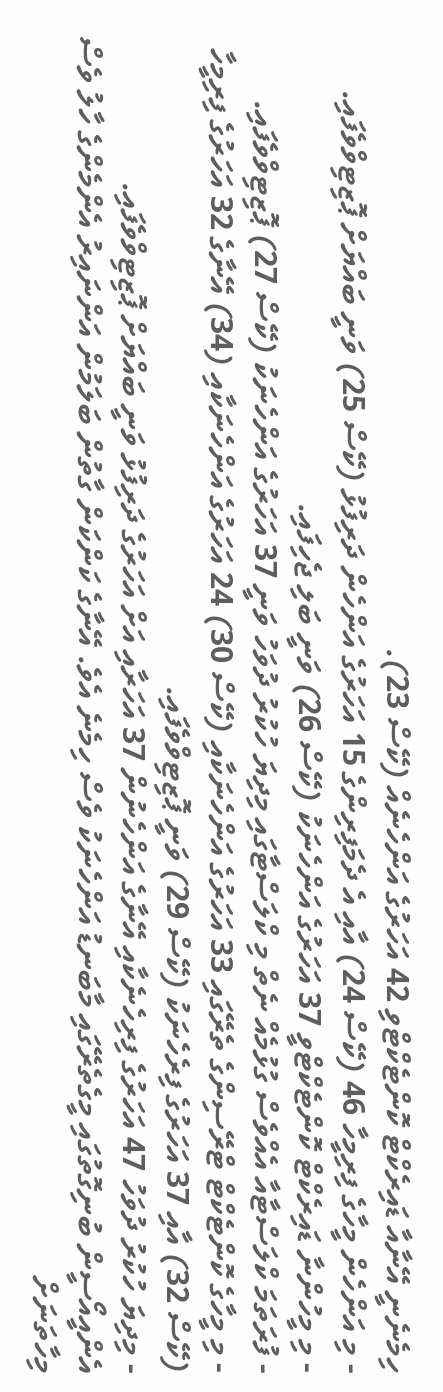ހިމެނެނީ އޭނާއާ ޑައިރެކްޓް ކޮންޓެކްޓްވި 42 އަހަރުގެ އަންހެނެއް (ކޭސް 23).
- މި އަންހެން މީހާގެ ފިރިމީހާ 46 (ކޭސް 24) އާއި އެ ދެމަފިރިންގެ 15 އަހަރުގެ އަންހެން ދަރިފުޅު (ކޭސް 25) ވަނީ ބައްޔަށް ޕޮޒިޓިވްވެފައި.
- މި މީހުންނާ ޑައިރެކްޓް ކޮންޓެކްޓްވީ 37 އަހަރުގެ އަންހެނަކު (ކޭސް 26) ވަނީ ބަލި ޖެހިފައި.
- ފުރަތަމަ ކްލަސްޓާއާ އެއްވެސް ގުޅުމެއް ނެތް މި ކްލަސްޓާގައި މިދިޔަ ހުކުރު ދުވަހު ވަނީ 37 އަހަރުގެ އަންހެނަކު (ކޭސް 27) ޕޮޒިޓިވްވެފައި.
- މި މީހާގެ ކޮންޓެކްޓް ޓްރޭސިންގެ ތެރޭގައި 33 އަހަރުގެ އަންހެނަކާއި (ކޭސް 30) 24 އަހަރުގެ އަންހެނަކާއި (34) އޭނާގެ 32 އަހަރުގެ ފިރިމީހާ (ކޭސް 32) އާއި 37 އަހަރުގެ ފިރެހެނަކު (ކޭސް 29) ވަނީ ޕޮޒިޓިވްވެފައި.
- މިދިޔަ ހުކުރު ދުވަހު 47 އަހަރުގެ ފިރިހެނެކާއި އޭނާގެ އަންހެނުން 37 އަހަރާއި އަށް އަހަރުގެ ދަރިފުޅު ވަނީ ބައްޔަށް ޕޮޒިޓިވްވެފައި.
އެންއީއޯސީން ބުނިގޮތުގައި މީގެތެރޭގައި މާބަނޑު އަންހެނަކު ވެސް ހިމެނެ އެވެ. އޭނާގެ ކަންކަން ގާތުން ބަލަމުން އަންނައިރު އެންމެންގެ ހާލު ވެސް މިހާތަނަށް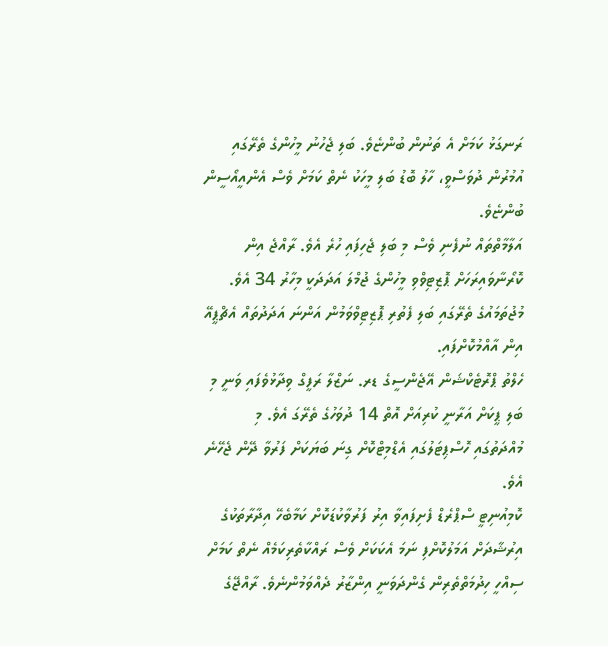ރަނގަޅު ކަމަށް އެ ތަނުން ބުންޏެވެ. ބަލި ޖެހުނު މީހުންގެ ތެރޭގައި އުމުރުން ދުވަސްވީ، ހާލު ބޮޑު ބަލި މީހަކު ނެތް ކަމަށް ވެސް އެންއީއޯސީން ބުންޏެވެ.
އަލާމާތްތައް ނުފެނި ވެސް މި ބަލި ޖެހިފައި ހުރެ އެވެ. ރާއްޖެ އިން ކޮރޯނާވައިރަހަށް ޕޮޒިޓިވްވި މީހުންގެ ޖުމްލަ އަދަދަކީ މިހާރު 34 އެވެ.
މުޖުތަމައުގެ ތެރޭގައި ބަލި ފެތުރި ޕޮޒިޓިވްވަމުން އަންނަ އަދަދުތައް އެޗްޕީއޭ އިން އާއްމުކޮށްފައި.
ހެލްތު ޕްރޮޓެކްޝަން އޭޖެންސީގެ ޑރ. ނަޒްލާ ރަފީގް ވިދާޅުވެފައި ވަނީ މި ބަލި ޕީކަށް އަރާނީ ކުރިއަށް އޮތް 14 ދުވަހުގެ ތެރޭގަ އެވެ. މި މުއްދަތުގައި ހޮސްޕިޓަލުގައި އެޑްމިޓްކޮށް ގިނަ ބަޔަކަށް ފަރުވާ ދޭން ޖެހޭނެ އެވެ.
ކޮމިއުނިޓީ ސްޕްރެޑް ފެށިފައިވާ އިރު ފަރުވާކުޑަކޮށް ކަމާބެހޭ އިދާރާތަކުގެ އިރުޝާދަށް އަމަލުކޮށްފި ނަމަ އެކަކަށް ވެސް ރައްކާތެރިކަމެއް ނެތް ކަމަށް ސިއްހީ ހިދުމަތްތެރިން ގެންދަވަނީ އިންޒާރު ދެއްވަމުންނެވެ. ރާއްޖޭގެ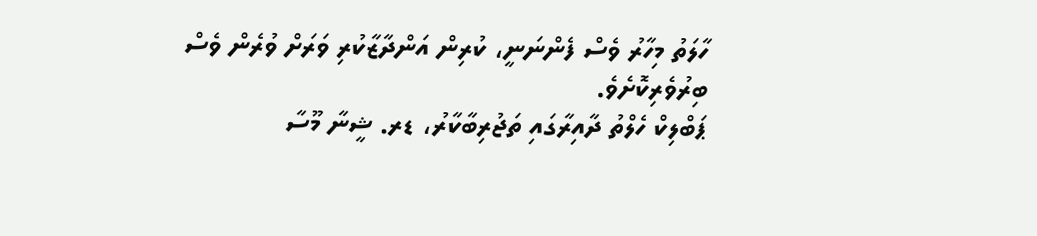ހާލަތު މިހާރު ވެސް ފެންނަނީ، ކުރިން އަންދާޒާކުރި ވަރަށް ވުރެން ވެސް ބިރުވެރިކޮށެވެ.
ޕަބްލިކް ހެލްތު ދާއިރާގައި ތަޖުރިބާކާރު، ޑރ. ޝީނާ މޫސާ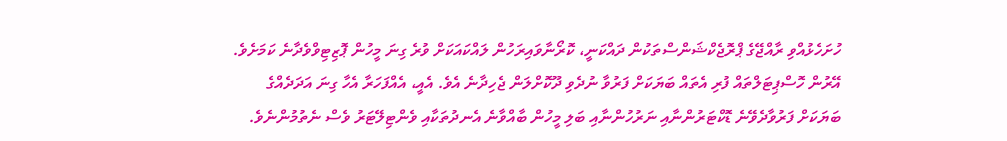ހުށަހެޅުއްވި ރާއްޖޭގެ ޕްރޮޖެކްޝަންސްތަކުން ދައްކަނީ، ކޮރޯނާވައިރަހުން ލައްކައަކަށް ވުރެ ގިނަ މީހުން ޕޮޒިޓިވްވެދާނެ ކަމަށެވެ. އޭރުން ހޮސްޕިޓަލްތައް ފުރި އެތައް ބަޔަކަށް ފަރުވާ ނުދެވި ދޫކޮށްލަން ޖެހިދާނެ އެވެ. އެއީ، އެއްފަހަރާ އެހާ ގިނަ އަދަދެއްގެ ބަޔަކަށް ފަރުވާދެވޭނެ ޑޮކްޓަރުންނާއި ނަރުހުންނާއި ބަލި މީހުން ބާއްވާނެ އެނދުތަކާއި ވެންޓިލޭޓަރު ވެސް ނެތުމުންނެވެ.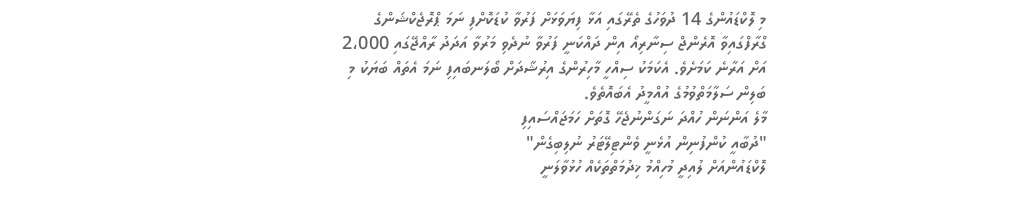މި ލޮކްޑައުންގެ 14 ދުވަހުގެ ތެރޭގައި އަޅާ ފިޔަވަޅަށް ފަރުވާ ކުޑަކޮށްފި ނަމަ ޕްރޮޖެކްޝަންގެ ގްރާފްގައިވާ އޮރެންޖް ސިނާރިއޯ އިން ދައްކަނީ ފަރުވާ ނުދެވި މަރުވާ އަދަދު ރާއްޖޭގައި 2،000 އަށް އަރާނެ ކަމަށެވެ. އެކަމަކު ސިއްހީ މާހިރުންގެ އިރުޝާދަށް ބޯލަނބައިފި ނަމަ އެތައް ބަޔަކު މި ބަލިން ސަލާމަތްވުމުގެ އުއްމީދު އެބައޮތެވެ.
މާލެ އަންނަން ހުއްދަ ނަގަންނުޖެހޭ ގޮތަށް ހަމަޖައްސައިފި
"ދުބާއީ ކުންފުނިން އުޅެނީ ވެންޓިލޭޓަރު ނުލިބިގެން"
ލޮކްޑައުންއަށް ލުއިދީ މުހިއްމު ޚިދުމަތްތަކެއް ހުޅުވާލަނީ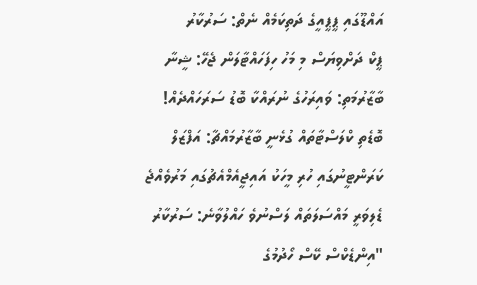އައްޑޫގައި ޕީޕީއީގެ ދަތިކަމެއް ނެތް: ސަރުކާރު
ޕީކް ދަށްވިޔަސް މި މަހު ހިފަހައްޓާލަން ޖެހޭ: ޝީނާ
ބާޒާރުމަތި: ވައިރަހުގެ ނުރައްކާ ބޮޑު ސަރަހައްދެއް!
ބޮޑެތި ކްލަސްޓާތައް ގުޅެނީ ބާޒާރުމައްޗާ: އަފްޒަލް
ކަރަންޓީނުގައި ހުރި މީހަކު އައިޖީއެމްއެޗުގައި މަރުވެއްޖެ
ޑެލިވަރީ މައްސަލަތައް ލަސްނުވެ ހައްލުވާނެ: ސަރުކާރު
"އިންޑެކްސް ކޭސް ހޯދުމުގެ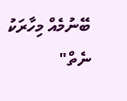ބޭނުމެއް މިހާރަކު ނެތް"